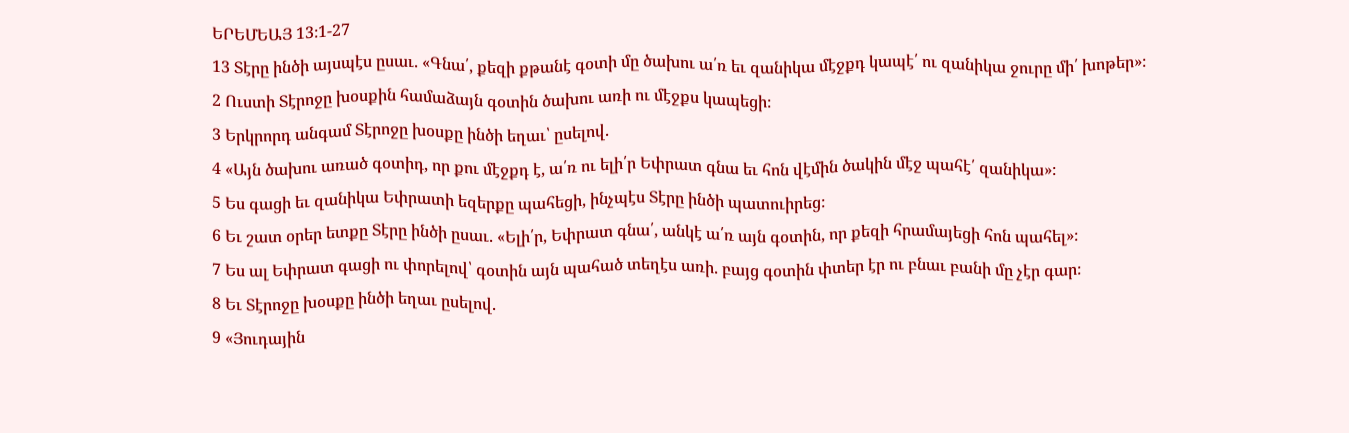ԵՐԵՄԵԱՅ 13։1-27
13 Տէրը ինծի այսպէս ըսաւ. «Գնա՛, քեզի քթանէ գօտի մը ծախու ա՛ռ եւ զանիկա մէջքդ կապէ՛ ու զանիկա ջուրը մի՛ խոթեր»։
2 Ուստի Տէրոջը խօսքին համաձայն գօտին ծախու առի ու մէջքս կապեցի։
3 Երկրորդ անգամ Տէրոջը խօսքը ինծի եղաւ՝ ըսելով.
4 «Այն ծախու առած գօտիդ, որ քու մէջքդ է, ա՛ռ ու ելի՛ր Եփրատ գնա եւ հոն վէմին ծակին մէջ պահէ՛ զանիկա»։
5 Ես գացի եւ զանիկա Եփրատի եզերքը պահեցի, ինչպէս Տէրը ինծի պատուիրեց։
6 Եւ շատ օրեր ետքը Տէրը ինծի ըսաւ. «Ելի՛ր, Եփրատ գնա՛, անկէ ա՛ռ այն գօտին, որ քեզի հրամայեցի հոն պահել»։
7 Ես ալ Եփրատ գացի ու փորելով՝ գօտին այն պահած տեղէս առի. բայց գօտին փտեր էր ու բնաւ բանի մը չէր գար։
8 Եւ Տէրոջը խօսքը ինծի եղաւ ըսելով.
9 «Յուդային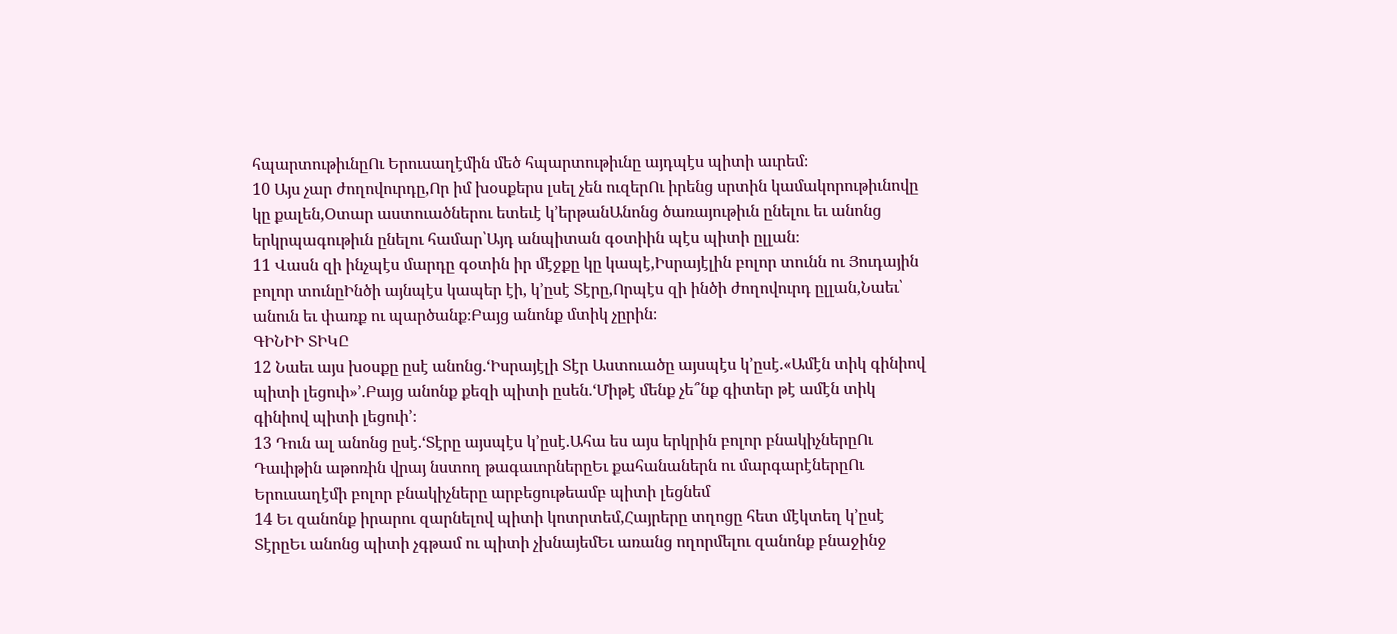հպարտութիւնըՈւ Երուսաղէմին մեծ հպարտութիւնը այդպէս պիտի աւրեմ։
10 Այս չար ժողովուրդը,Որ իմ խօսքերս լսել չեն ուզերՈւ իրենց սրտին կամակորութիւնովը կը քալեն,Օտար աստուածներու ետեւէ կ’երթանԱնոնց ծառայութիւն ընելու եւ անոնց երկրպագութիւն ընելու համար՝Այդ անպիտան գօտիին պէս պիտի ըլլան։
11 Վասն զի ինչպէս մարդը գօտին իր մէջքը կը կապէ,Իսրայէլին բոլոր տունն ու Յուդային բոլոր տունըԻնծի այնպէս կապեր էի, կ’ըսէ Տէրը,Որպէս զի ինծի ժողովուրդ ըլլան,Նաեւ՝ անուն եւ փառք ու պարծանք։Բայց անոնք մտիկ չըրին։
ԳԻՆԻԻ ՏԻԿԸ
12 Նաեւ այս խօսքը ըսէ անոնց.‘Իսրայէլի Տէր Աստուածը այսպէս կ’ըսէ.«Ամէն տիկ գինիով պիտի լեցուի»’.Բայց անոնք քեզի պիտի ըսեն.‘Միթէ մենք չե՞նք գիտեր թէ ամէն տիկ գինիով պիտի լեցուի’։
13 Դուն ալ անոնց ըսէ.‘Տէրը այսպէս կ’ըսէ.Ահա ես այս երկրին բոլոր բնակիչներըՈւ Դաւիթին աթոռին վրայ նստող թագաւորներըԵւ քահանաներն ու մարգարէներըՈւ Երուսաղէմի բոլոր բնակիչները արբեցութեամբ պիտի լեցնեմ
14 Եւ զանոնք իրարու զարնելով պիտի կոտրտեմ,Հայրերը տղոցը հետ մէկտեղ կ’ըսէ ՏէրըԵւ անոնց պիտի չգթամ ու պիտի չխնայեմԵւ առանց ողորմելու զանոնք բնաջինջ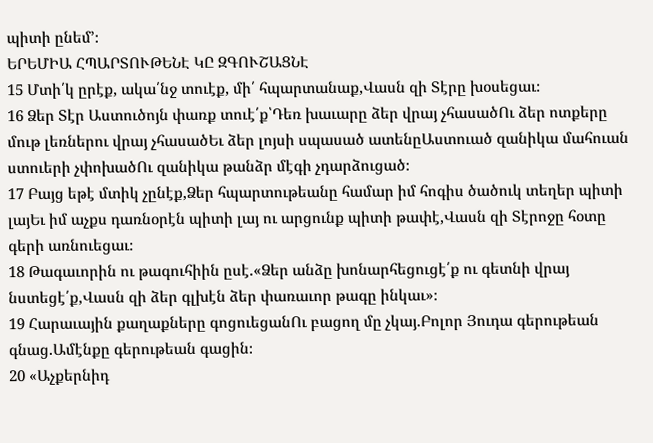պիտի ընեմ’։
ԵՐԵՄԻԱ ՀՊԱՐՏՈՒԹԵՆԷ ԿԸ ԶԳՈՒՇԱՑՆԷ
15 Մտի՛կ ըրէք, ակա՛նջ տուէք, մի՛ հպարտանաք,Վասն զի Տէրը խօսեցաւ։
16 Ձեր Տէր Աստուծոյն փառք տուէ՛ք՝Դեռ խաւարը ձեր վրայ չհասածՈւ ձեր ոտքերը մութ լեռներու վրայ չհասածԵւ ձեր լոյսի սպասած ատենըԱստուած զանիկա մահուան ստուերի չփոխածՈւ զանիկա թանձր մէգի չդարձուցած։
17 Բայց եթէ մտիկ չընէք,Ձեր հպարտութեանը համար իմ հոգիս ծածուկ տեղեր պիտի լայԵւ իմ աչքս դառնօրէն պիտի լայ ու արցունք պիտի թափէ,Վասն զի Տէրոջը հօտը գերի առնուեցաւ։
18 Թագաւորին ու թագուհիին ըսէ.«Ձեր անձը խոնարհեցուցէ՛ք ու գետնի վրայ նստեցէ՛ք,Վասն զի ձեր գլխէն ձեր փառաւոր թագը ինկաւ»։
19 Հարաւային քաղաքները գոցուեցանՈւ բացող մը չկայ.Բոլոր Յուդա գերութեան գնաց.Ամէնքը գերութեան գացին։
20 «Աչքերնիդ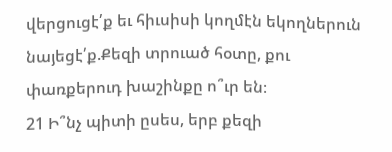վերցուցէ՛ք եւ հիւսիսի կողմէն եկողներուն նայեցէ՛ք.Քեզի տրուած հօտը, քու փառքերուդ խաշինքը ո՞ւր են։
21 Ի՞նչ պիտի ըսես, երբ քեզի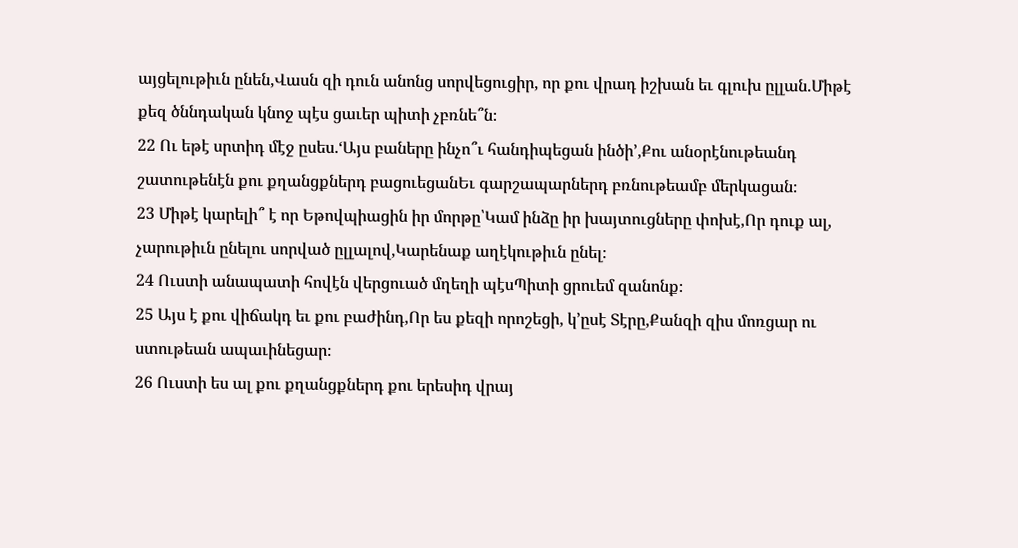այցելութիւն ընեն,Վասն զի դուն անոնց սորվեցուցիր, որ քու վրադ իշխան եւ գլուխ ըլլան.Միթէ քեզ ծննդական կնոջ պէս ցաւեր պիտի չբռնե՞ն։
22 Ու եթէ սրտիդ մէջ ըսես.‘Այս բաները ինչո՞ւ հանդիպեցան ինծի’,Քու անօրէնութեանդ շատութենէն քու քղանցքներդ բացուեցանԵւ գարշապարներդ բռնութեամբ մերկացան։
23 Միթէ կարելի՞ է որ Եթովպիացին իր մորթը՝Կամ ինձը իր խայտուցները փոխէ,Որ դուք ալ, չարութիւն ընելու սորված ըլլալով,Կարենաք աղէկութիւն ընել։
24 Ուստի անապատի հովէն վերցուած մղեղի պէսՊիտի ցրուեմ զանոնք։
25 Այս է քու վիճակդ եւ քու բաժինդ,Որ ես քեզի որոշեցի, կ’ըսէ Տէրը,Քանզի զիս մոռցար ու ստութեան ապաւինեցար։
26 Ուստի ես ալ քու քղանցքներդ քու երեսիդ վրայ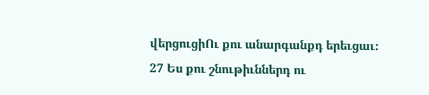վերցուցիՈւ քու անարգանքդ երեւցաւ։
27 Ես քու շնութիւններդ ու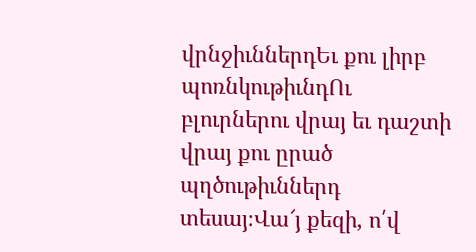վրնջիւններդԵւ քու լիրբ պոռնկութիւնդՈւ բլուրներու վրայ եւ դաշտի վրայ քու ըրած պղծութիւններդ տեսայ։Վա՜յ քեզի, ո՛վ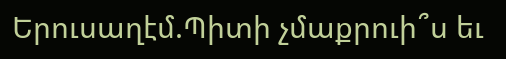Երուսաղէմ.Պիտի չմաքրուի՞ս եւ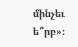մինչեւ ե՞րբ»։